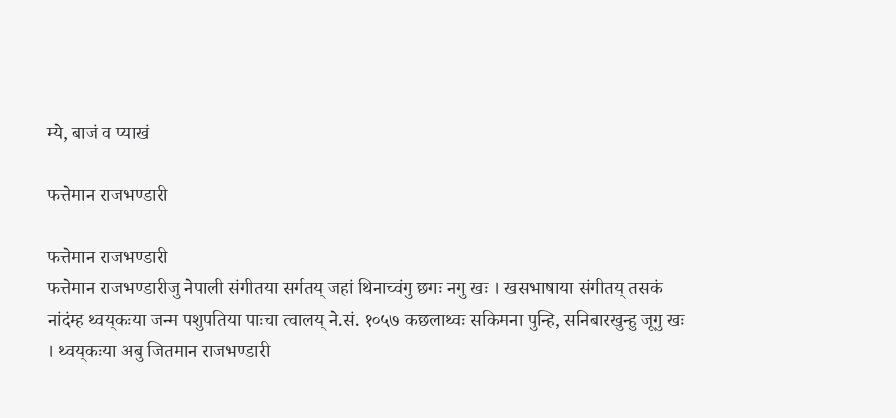म्ये, बाजं व प्याखं

फत्तेमान राजभण्डारी

फत्तेमान राजभण्डारी
फत्तेमान राजभण्डारीजु नेपाली संगीतया सर्गतय्‌ जहां थिनाच्वंगु छगः नगु खः । खसभाषाया संगीतय्‌ तसकं नांदंम्ह थ्वय्‌कःया जन्म पशुपतिया पाःचा त्वालय्‌ ने.सं. १०५७ कछलाथ्वः सकिमना पुन्हि, सनिबारखुन्हु जूगु खः । थ्वय्‌कःया अबु जितमान राजभण्डारी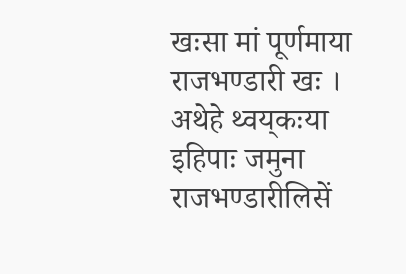खःसा मां पूर्णमाया राजभण्डारी खः । अथेहे थ्वय्‌कःया इहिपाः जमुना राजभण्डारीलिसें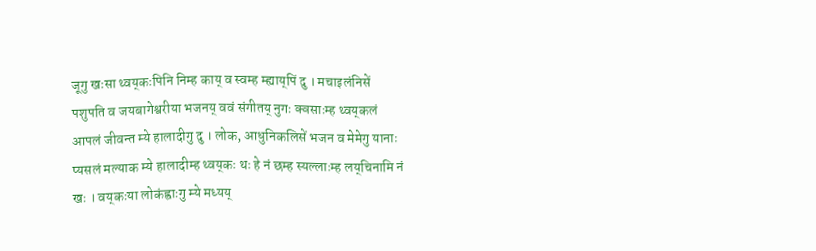जूगु खःसा थ्वय्‌कःपिनि निम्ह काय्‌ व स्वम्ह म्ह्याय्‌पिं दु । मचाइलंनिसें पशुपति व जयबागेश्वरीया भजनय्‌ ववं संगीतय्‌ नुगः क्वसाःम्ह थ्वय्‌कलं आपलं जीवन्त म्ये हालादीगु दु । लोक, आधुनिकलिसें भजन व मेमेगु यानाः प्यसलं मल्याक म्ये हालादीम्ह थ्वय्‌कः थः हे नं छम्ह स्यल्लाःम्ह लय्‌चिनामि नं खः । वय्‌कःया लोकंह्वाःगु म्ये मध्यय्‌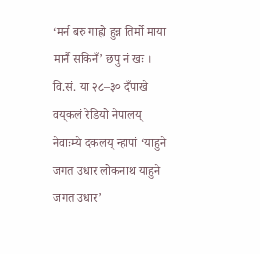‘मर्न बरु गाह्रो हुन्न तिर्मो माया मार्नै सकिनँ’ छपु नं खः ।
वि.सं. या २८–३० दँपाखे वय्‌कलं रेडियो नेपालय्‌ नेवाःम्ये दकलय्‌ न्हापां ‘याहुने जगत उधार लोकनाथ याहुने जगत उधार’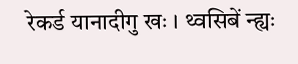रेकर्ड यानादीगु खः । थ्वसिबें न्ह्यः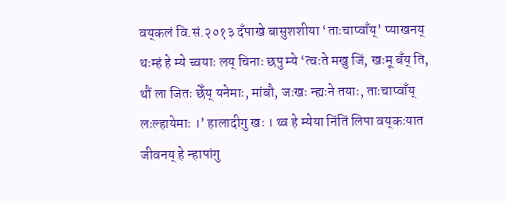वय्‌कलं वि.सं.२०१३ दँपाखे बासुशशीया ‘ताःचाप्वाँय्‌’ प्याखनय्‌ थःम्हं हे म्ये च्वयाः लय्‌ चिनाः छपु म्ये ‘त्वःते मखु जिं, खःमू बँय्‌ ति, थौं ला जितः छेँय्‌ यनेमाः, मांबौ, जःखः न्ह्यःने तयाः, ताःचाप्वाँय्‌ लःल्हायेमाः ।’ हालादीगु खः । थ्व हे म्येया निंतिं लिपा वय्‌कःयात जीवनय्‌ हे न्हापांगु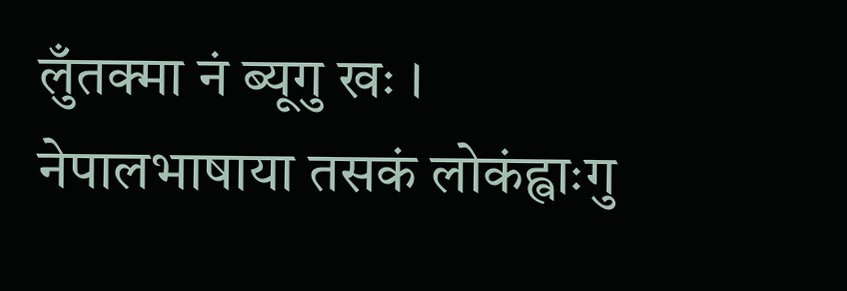लुँतक्मा नं ब्यूगु खः । नेपालभाषाया तसकं लोकंह्वाःगु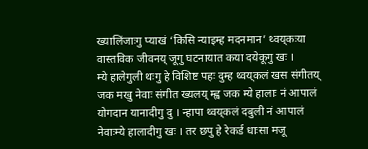ख्यालिंजाःगु प्याखं ‘किसि न्याइम्ह मदनमान’ थ्वय्‌कःया वास्तविक जीवनय्‌ जूगु घटनायात कया दयेकूगु खः ।
म्ये हालेगुली थःगु हे विशिष्ट पहः दुम्ह थ्वय्‌कलं खस संगीतय्‌ जक मखु नेवाः संगीत ख्यलय्‌ म्ह्व जक म्ये हालाः नं आपालं योगदान यानादीगु दु । न्हापा थ्वय्‌कलं दबुली नं आपालं नेवाःम्ये हालादीगु खः । तर छपु हे रेकर्ड धाःसा मजू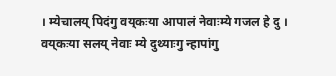। म्येचालय्‌ पिदंगु वय्‌कःया आपालं नेवाःम्ये गजल हे दु । वय्‌कःया सलय्‌ नेवाः म्ये दुथ्याःगु न्हापांगु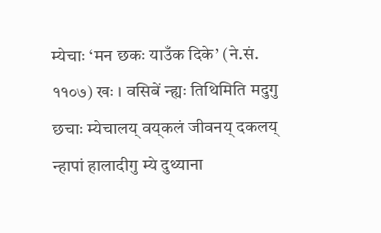म्येचाः ‘मन छकः याउँक दिके’ (ने.सं. ११०७) खः । वसिबें न्ह्यः तिथिमिति मदुगु छचाः म्येचालय्‌ वय्‌कलं जीवनय्‌ दकलय्‌ न्हापां हालादीगु म्ये दुथ्याना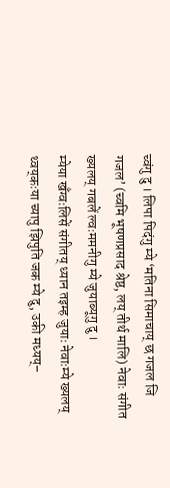च्वंगु दु । लिपा पिदंगु म्ये ‘मतिना सिमाचाय्‌ छ गजल जि गजल’ (च्वमि भूषणप्रसाद श्रेष्ठ, लय्‌ तीर्थ मालि) नेवाः संगीत ख्यलय्‌ गबलें ल्वःममनीगु म्ये जुयाब्यूगु दु ।
म्येया खँग्वःलिसें संगीतय्‌ ध्यान तइम्ह जुयाः नेवाःम्ये ख्यलय्‌ थ्वय्‌कःया च्यापु झिपुति जक म्ये दु, उकी मध्यय्‌–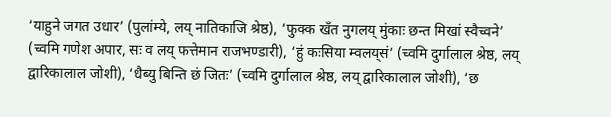‘याहुने जगत उधार’ (पुलांम्ये, लय्‌ नातिकाजि श्रेष्ठ), ‘फुक्क खँत नुगलय्‌ मुंकाः छन्त मिखां स्वैच्वने’ (च्वमि गणेश अपार, सः व लय्‌ फत्तेमान राजभण्डारी), ‘हुं कःसिया म्वलय्‌सं’ (च्वमि दुर्गालाल श्रेष्ठ, लय्‌ द्वारिकालाल जोशी), ‘धैब्यु बिन्ति छं जितः’ (च्वमि दुर्गालाल श्रेष्ठ, लय्‌ द्वारिकालाल जोशी), ‘छ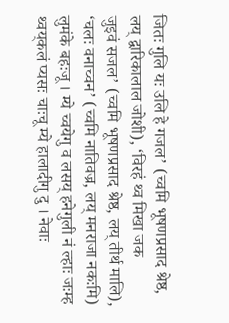जितः गुलि यः उलि हे गजल’ (च्वमि भूषणप्रसाद श्रेष्ठ, लय्‌ द्वारिकालाल जोशी), ‘विरहं थ्व मिखा जक
जुइवं सजल’ (च्वमि भूषणप्रसाद श्रेष्ठ, लय्‌ तीर्थ मालि), ‘चलः वनाच्वन’ (च्वमि नातिवज्र, लय्‌ मनराजा नकःमि) लुमंके बहःजू । म्ये च्वयेगु व लसय्‌ हनेगुली नं ल्हाः जःम्ह थ्वय्‌कलं प्यसः चाःचू म्ये हालादीगु दु । नेवाः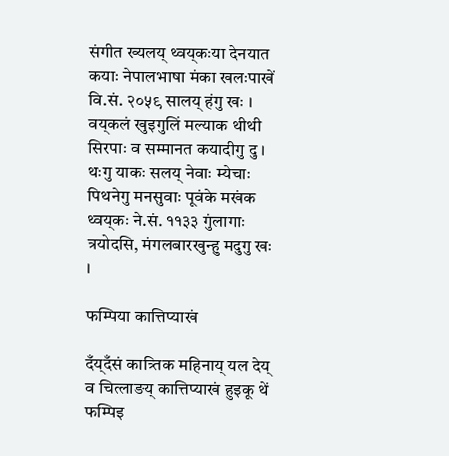संगीत ख्यलय्‌ थ्वय्‌कःया देनयात कयाः नेपालभाषा मंका खलःपाखें वि.सं. २०५९ सालय्‌ हंगु खः । वय्‌कलं खुइगुलिं मल्याक थीथी सिरपाः व सम्मानत कयादीगु दु । थःगु याकः सलय्‌ नेवाः म्येचाः पिथनेगु मनसुवाः पूवंके मखंक थ्वय्‌कः ने.सं. ११३३ गुंलागाः त्रयोदसि, मंगलबारखुन्हु मदुगु खः ।

फम्पिया कात्तिप्याखं

दँय्‌दँसं कात्र्तिक महिनाय्‌ यल देय्‌ व चित्लाङय्‌ कात्तिप्याखं हुइकू थें फम्पिइ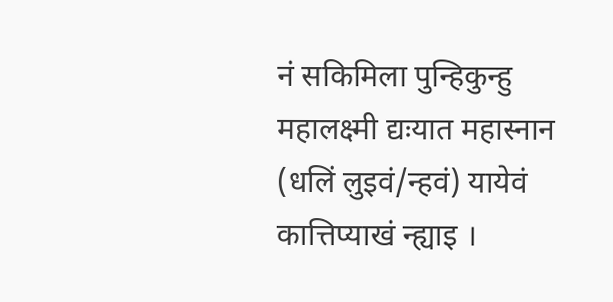नं सकिमिला पुन्हिकुन्हु महालक्ष्मी द्यःयात महास्नान (धलिं लुइवं/न्हवं) यायेवं कात्तिप्याखं न्ह्याइ ।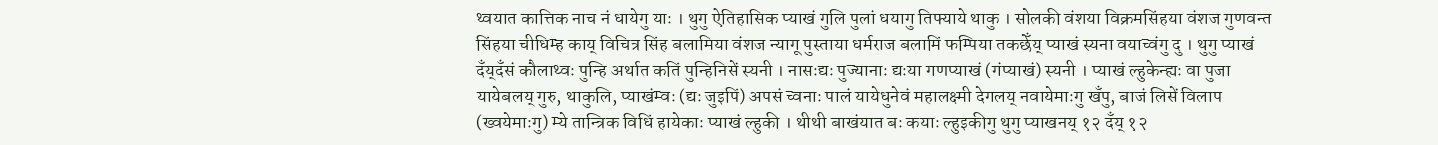थ्वयात कात्तिक नाच नं धायेगु याः । थुगु ऐतिहासिक प्याखं गुलि पुलां धयागु तिफ्याये थाकु । सोलकी वंशया विक्रमसिंहया वंशज गुणवन्त सिंहया चीधिम्ह काय्‌ विचित्र सिंह बलामिया वंशज न्यागू पुस्ताया धर्मराज बलामिं फम्पिया तकछेँय्‌ प्याखं स्यना वयाच्वंगु दु । थुगु प्याखं दँय्‌दँसं कौलाथ्वः पुन्हि अर्थात कतिं पुन्हिनिसें स्यनी । नासःद्यः पुज्यानाः द्यःया गणप्याखं (गंप्याखं) स्यनी । प्याखं ल्हुकेन्ह्यः वा पुजा यायेबलय्‌ गुरु, थाकुलि, प्याखंम्वः (द्यः जुइपिं) अपसं च्वनाः पालं यायेधुनेवं महालक्ष्मी देगलय्‌ नवायेमाःगु खँपु, बाजं लिसें विलाप (ख्वयेमाःगु) म्ये तान्त्रिक विधिं हायेकाः प्याखं ल्हुकी । थीथी बाखंयात बः कयाः ल्हुइकीगु थुगु प्याखनय्‌ १२ दँय्‌ १२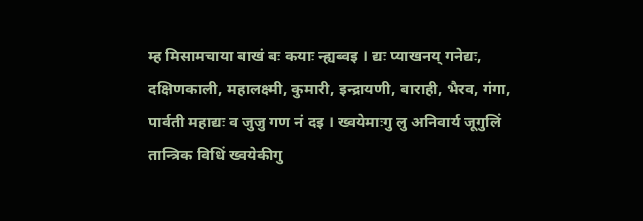म्ह मिसामचाया बाखं बः कयाः न्ह्यब्वइ । द्यः प्याखनय्‌ गनेद्यः, दक्षिणकाली, महालक्ष्मी, कुमारी, इन्द्रायणी, बाराही, भैरव, गंगा, पार्वती महाद्यः व जुजु गण नं दइ । ख्वयेमाःगु लु अनिवार्य जूगुलिं तान्त्रिक विधिं ख्वयेकीगु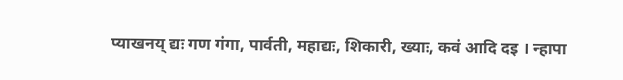प्याखनय्‌ द्यः गण गंगा, पार्वती, महाद्यः, शिकारी, ख्याः, कवं आदि दइ । न्हापा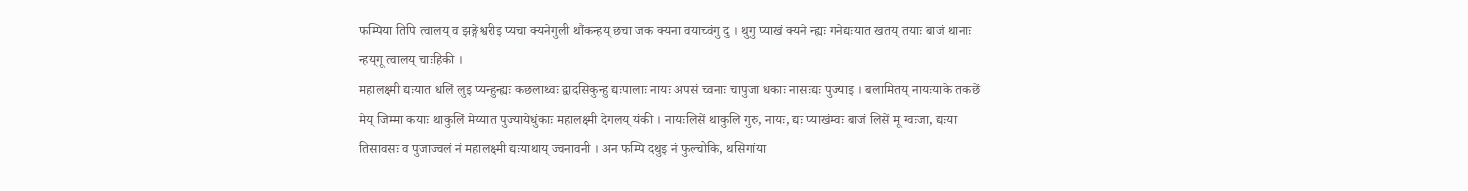फम्पिया तिपि त्वालय्‌ व झङ्गेश्वरीइ प्यचा क्यनेगुली थौंकन्हय्‌ छचा जक क्यना वयाच्वंगु दु । थुगु प्याखं क्यने न्ह्यः गनेद्यःयात खतय्‌ तयाः बाजं थानाः न्हय्‌गू त्वालय्‌ चाःहिकी ।
महालक्ष्मी द्यःयात धलिं लुइ प्यन्हुन्ह्यः कछलाथ्वः द्वादसिकुन्हु द्यःपालाः नायः अपसं च्वनाः चापुजा धकाः नासःद्यः पुज्याइ । बलामितय्‌ नायःयाके तकछें मेय्‌ जिम्मा कयाः थाकुलिं मेय्यात पुज्यायेधुंकाः महालक्ष्मी देगलय्‌ यंकी । नायःलिसें थाकुलि गुरु, नायः, द्यः प्याखंम्वः बाजं लिसें मू ग्वःजा, द्यःया तिसावसः व पुजाज्वलं नं महालक्ष्मी द्यःयाथाय्‌ ज्वनावनी । अन फम्पि दथुइ नं फुल्चोकि, थसिगांया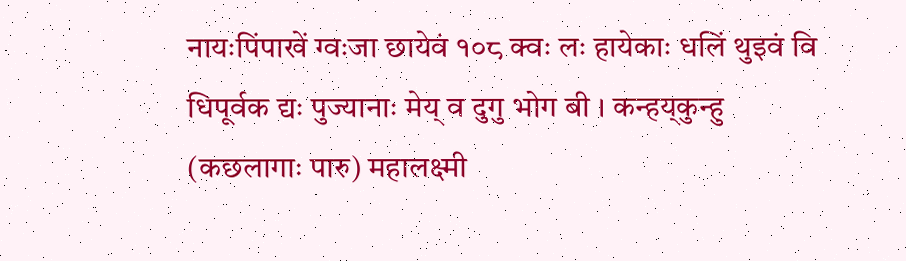नायःपिंपाखें ग्वःजा छायेवं १०८ क्वः लः हायेकाः धलिं थुइवं वि धिपूर्वक द्यः पुज्यानाः मेय्‌ व दुगु भोग बी । कन्हय्‌कुन्हु (कछलागाः पारु) महालक्ष्मी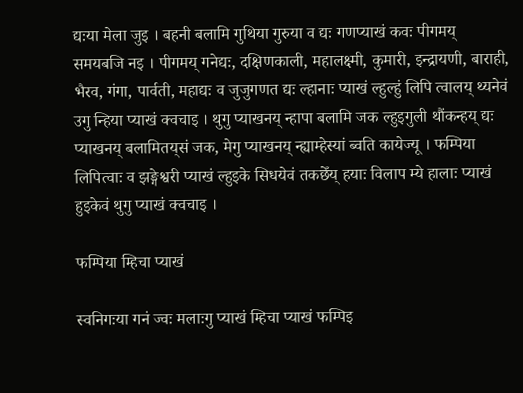द्यःया मेला जुइ । बहनी बलामि गुथिया गुरुया व द्यः गणप्याखं कवः पीगमय्‌ समयबजि नइ । पीगमय्‌ गनेद्यः, दक्षिणकाली, महालक्ष्मी, कुमारी, इन्द्रायणी, बाराही, भैरव, गंगा, पार्वती, महाद्यः व जुजुगणत द्यः ल्हानाः प्याखं ल्हुल्हुं लिपि त्वालय्‌ थ्यनेवं उगु न्हिया प्याखं क्वचाइ । थुगु प्याखनय्‌ न्हापा बलामि जक ल्हुइगुली थौंकन्हय्‌ द्यः प्याखनय्‌ बलामितय्‌सं जक, मेगु प्याखनय्‌ न्ह्याम्हेस्यां ब्वति कायेज्यू । फम्पिया लिपित्वाः व झङ्गेश्वरी प्याखं ल्हुइके सिधयेवं तकछेँय्‌ हयाः विलाप म्ये हालाः प्याखं हुइकेवं थुगु प्याखं क्वचाइ ।

फम्पिया म्हिचा प्याखं

स्वनिगःया गनं ज्वः मलाःगु प्याखं म्हिचा प्याखं फम्पिइ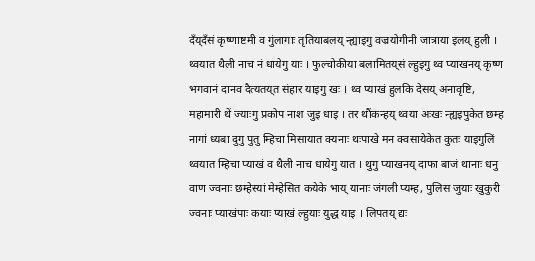दँय्‌दँसं कृष्णाष्टमी व गुंलागाः तृतियाबलय्‌ न्ह्याइगु वज्रयोगीनी जात्राया इलय्‌ हुली । थ्वयात थैली नाच नं धायेगु याः । फुल्चोकीया बलामितय्‌सं ल्हुइगु थ्व प्याखनय्‌ कृष्ण भगवानं दानव दैत्यतय्‌त संहार याइगु खः । थ्व प्याखं हुलकि देसय्‌ अनावृष्टि, महामारी थें ज्याःगु प्रकोप नाश जुइ धाइ । तर थौंकन्हय्‌ थ्वया अःखः न्ह्यइपुकेत छम्ह नागां ध्यबा दुगु पुतु म्हिचा मिसायात क्यनाः थःपाखे मन क्वसायेकेत कुतः याइगुलिं थ्वयात म्हिचा प्याखं व थैली नाच धायेगु यात । थुगु प्याखनय्‌ दाफा बाजं थानाः धनु वाण ज्वनाः छम्हेस्यां मेम्हेसित कयेके भाय्‌ यानाः जंगली प्यम्ह, पुलिस जुयाः खुकुरी ज्वनाः प्याखंपाः कयाः प्याखं ल्हुयाः युद्ध याइ । लिपतय्‌ द्यः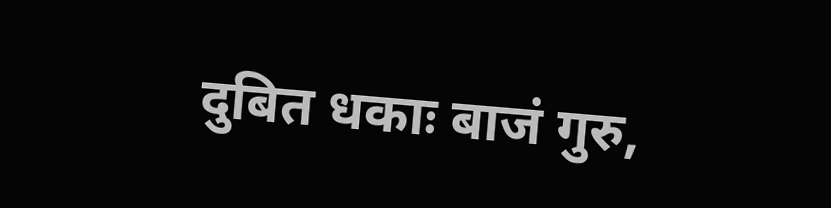दुबित धकाः बाजं गुरु,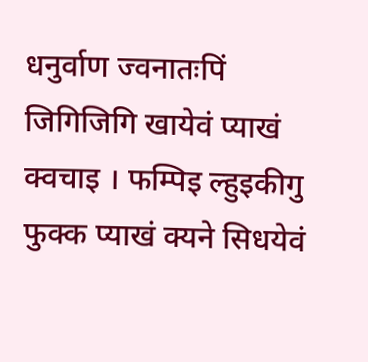धनुर्वाण ज्वनातःपिं जिगिजिगि खायेवं प्याखं क्वचाइ । फम्पिइ ल्हुइकीगु फुक्क प्याखं क्यने सिधयेवं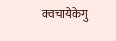क्वचायेकेगु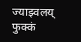ज्याझ्वलय्‌ फुक्कं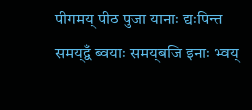पीगमय्‌ पीठ पुजा यानाः द्यःपिन्त समय्‌द्वँ ब्वयाः समय्‌बजि इनाः भ्वय्‌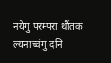नयेगु परम्परा थौंतक ल्यनाच्वंगु दनि